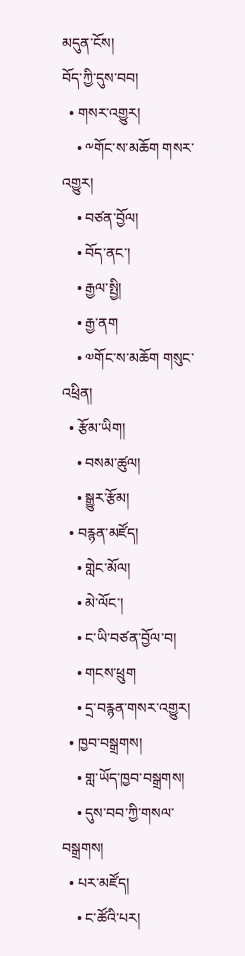མདུན་ངོས།
བོད་ཀྱི་དུས་བབ།
  • གསར་འགྱུར།
    • ༸གོང་ས་མཆོག གསར་འགྱུར།
    • བཙན་བྱོལ།
    • བོད་ནང་།
    • རྒྱལ་སྤྱི།
    • རྒྱ་ནག
    • ༧གོང་ས་མཆོག གསུང་འཕྲིན།
  • རྩོམ་ཡིག།
    • བསམ་ཚུལ།
    • སྒྱུར་རྩོམ།
  • བརྙན་མཛོད།
    • གླེང་མོལ།
    • མེ་ལོང་།
    • ང་ཡི་བཙན་བྱོལ་བ།
    • གངས་ཕྲུག
    • དྲ་བརྙན་གསར་འགྱུར།
  • ཁྱབ་བསྒྲགས།
    • གླ་ཡོད་ཁྱབ་བསྒྲགས།
    • དུས་བབ་ཀྱི་གསལ་བསྒྲགས།
  • པར་མཛོད།
    • ང་ཚོའི་པར།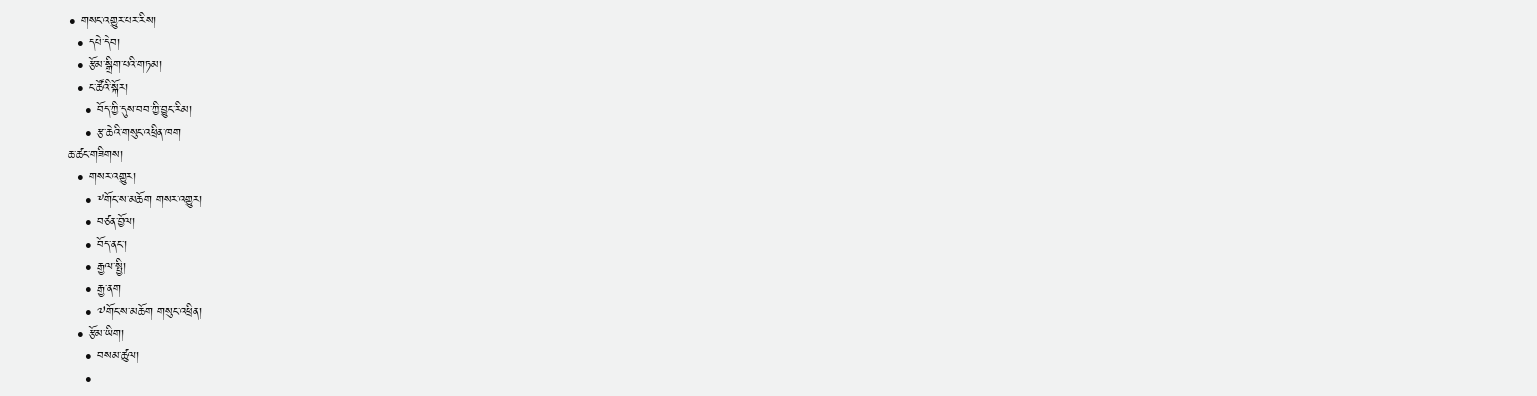• གསང་འགྱུར་པར་རིས།
  • དཔེ་དེབ།
  • རྩོམ་སྒྲིག་པའི་གཏམ།
  • ང་ཚོའི་སྐོར།
    • བོད་ཀྱི་དུས་བབ་ཀྱི་བྱུང་རིམ།
    • རྩ་ཆེའི་གསུང་འཕྲིན་ཁག
ཆ་ཚང་གཟིགས།
  • གསར་འགྱུར།
    • ༸གོང་ས་མཆོག གསར་འགྱུར།
    • བཙན་བྱོལ།
    • བོད་ནང་།
    • རྒྱལ་སྤྱི།
    • རྒྱ་ནག
    • ༧གོང་ས་མཆོག གསུང་འཕྲིན།
  • རྩོམ་ཡིག།
    • བསམ་ཚུལ།
    •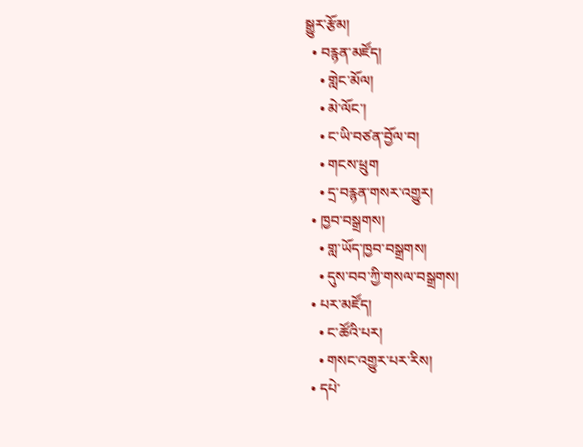སྒྱུར་རྩོམ།
  • བརྙན་མཛོད།
    • གླེང་མོལ།
    • མེ་ལོང་།
    • ང་ཡི་བཙན་བྱོལ་བ།
    • གངས་ཕྲུག
    • དྲ་བརྙན་གསར་འགྱུར།
  • ཁྱབ་བསྒྲགས།
    • གླ་ཡོད་ཁྱབ་བསྒྲགས།
    • དུས་བབ་ཀྱི་གསལ་བསྒྲགས།
  • པར་མཛོད།
    • ང་ཚོའི་པར།
    • གསང་འགྱུར་པར་རིས།
  • དཔེ་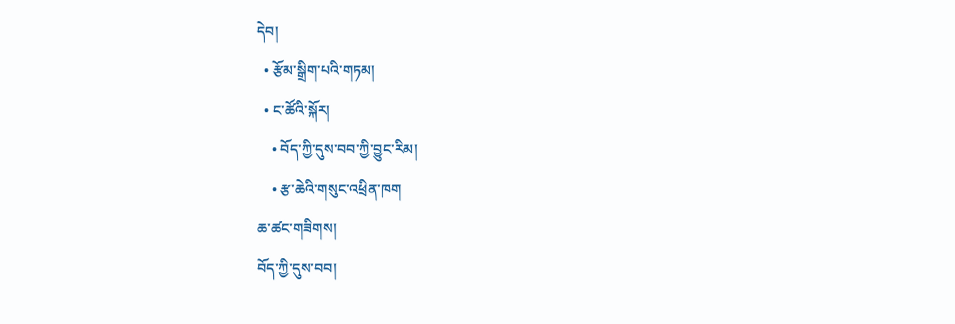དེབ།
  • རྩོམ་སྒྲིག་པའི་གཏམ།
  • ང་ཚོའི་སྐོར།
    • བོད་ཀྱི་དུས་བབ་ཀྱི་བྱུང་རིམ།
    • རྩ་ཆེའི་གསུང་འཕྲིན་ཁག
ཆ་ཚང་གཟིགས།
བོད་ཀྱི་དུས་བབ།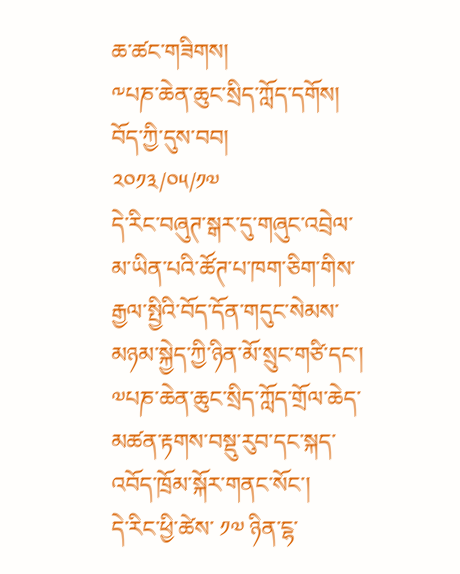ཆ་ཚང་གཟིགས།
༸པཎ་ཆེན་ཆུང་སྲིད་ཀློད་དགོས།
བོད་ཀྱི་དུས་བབ།
༢༠༡༣/༠༥/༡༧
དེ་རིང་བཞུཊ་སྒར་དུ་གཞུང་འབྲེལ་མ་ཡིན་པའི་ཚོཊ་པ་ཁག་ཅིག་གིས་རྒྱལ་སྤྱིའི་བོད་དོན་གདུང་སེམས་མཉམ་སྐྱེད་ཀྱི་ཉིན་མོ་སྲུང་གཙི་དང་།  ༧པཎ་ཆེན་ཆུང་སྲིད་ཀློད་གྲོལ་ཆེད་མཚན་རྟགས་བསྡུ་རུབ་དང་སྐད་འབོད་ཁྲོམ་སྐོར་གནང་སོང་།
དེ་རིང་ཕྱི་ཚེས་ ༡༧ ཉིན་ངྷ་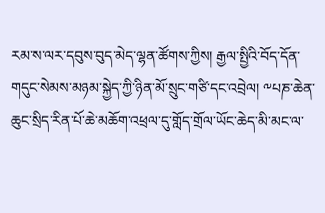རམ་ས་ལར་དབུས་བུད་མེད་ལྷན་ཚོགས་ཀྱིས། རྒྱལ་སྤྱིའི་བོད་དོན་གདུང་སེམས་མཉམ་སྐྱེད་ཀྱི་ཉིན་མོ་སྲུང་གཙི་དང་འབྲེལ། ༸པཎ་ཆེན་ཆུང་སྲིད་རིན་པོ་ཆེ་མཆོག་འཕྲལ་དུ་གློད་གྲོལ་ཡོང་ཆེད་མི་མང་ལ་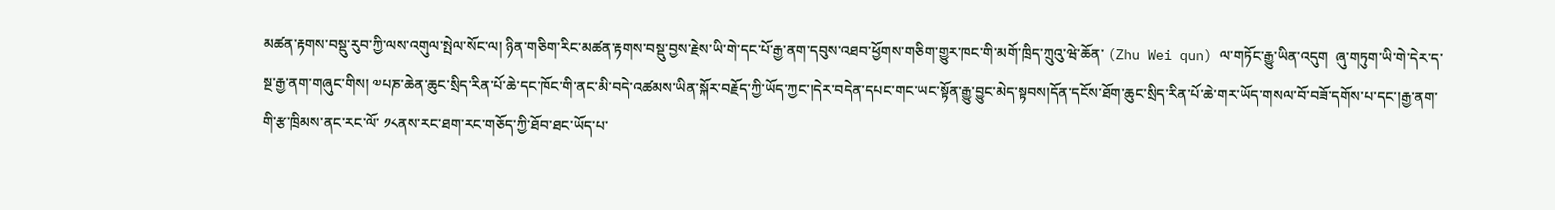མཚན་རྟགས་བསྡུ་རུབ་ཀྱི་ལས་འགུལ་སྤེལ་སོང་ལ། ཉིན་གཅིག་རིང་མཚན་རྟགས་བསྡུ་བྱས་རྗེས་ཡི་གེ་དང་པོ་རྒྱ་ནག་དབུས་འཐབ་ཕྱོགས་གཅིག་གྱུར་ཁང་གི་མགོ་ཁྲིད་ཀྲུའུ་ཝེ་ཆོན་ (Zhu Wei qun) ལ་གཏོང་རྒྱུ་ཡིན་འདུག  ཞུ་གཏུག་ཡི་གེ་དེར་ད་སྔ་རྒྱ་ནག་གཞུང་གིས། ༧པཎ་ཆེན་ཆུང་སྲིད་རིན་པོ་ཆེ་དང་ཁོང་གི་ནང་མི་བདེ་འཚམས་ཡིན་སྐོར་བརྗོད་ཀྱི་ཡོད་ཀྱང་།དེར་བདེན་དཔང་གང་ཡང་སྟོན་རྒྱུ་བྱུང་མེད་སྟབས།དོན་དངོས་ཐོག་ཆུང་སྲིད་རིན་པོ་ཆེ་གར་ཡོད་གསལ་བོ་བཟོ་དགོས་པ་དང་།རྒྱ་ནག་གི་རྩ་ཁྲིམས་ནང་རང་ལོ་ ༡༨ནས་རང་ཐག་རང་གཅོད་ཀྱི་ཐོབ་ཐང་ཡོད་པ་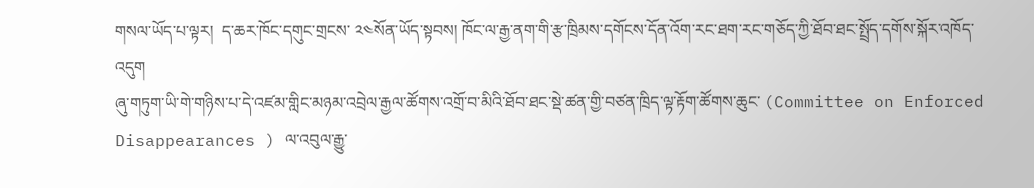གསལ་ཡོད་པ་ལྟར།  ད་ཆར་ཁོང་དགུང་གྲངས་ ༢༤སོན་ཡོད་སྟབས། ཁོང་ལ་རྒྱ་ནག་གི་རྩ་ཁྲིམས་དགོངས་དོན་འོག་རང་ཐག་རང་གཅོད་ཀྱི་ཐོབ་ཐང་སྤྲོད་དགོས་སྐོར་འཁོད་འདུག
ཞུ་གཏུག་ཡི་གེ་གཉིས་པ་དེ་འཛམ་གླིང་མཉམ་འབྲེལ་རྒྱལ་ཚོགས་འགྲོ་བ་མིའི་ཐོབ་ཐང་སྡེ་ཚན་གྱི་བཙན་ཁྲིད་ལྟ་རྟོག་ཚོགས་ཆུང་ (Committee on Enforced Disappearances ) ལ་འབུལ་རྒྱུ་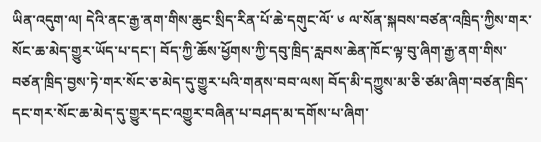ཡིན་འདུག་ལ། དེའི་ནང་རྒྱ་ནག་གིས་ཆུང་སྲིད་རིན་པོ་ཆེ་དགུང་ལོ་ ༦ ལ་སོན་སྐབས་བཙན་འཁྲིད་ཀྱིས་གར་སོང་ཆ་མེད་གྱུར་ཡོད་པ་དང་། བོད་ཀྱི་ཆོས་ཕྱོགས་ཀྱི་དབུ་ཁྲིད་རླབས་ཆེན་ཁོང་ལྟ་བུ་ཞིག་རྒྱ་ནག་གིས་བཙན་ཁྲིད་བྱས་ཏེ་གར་སོང་ཅ་མེད་དུ་གྱུར་པའི་གནས་བབ་ལས། བོད་མི་དཀྱུས་མ་ཅི་ཙམ་ཞིག་བཙན་ཁྲིད་དང་གར་སོང་ཆ་མེད་དུ་གྱུར་དང་འགྱུར་བཞིན་པ་བཤད་མ་དགོས་པ་ཞིག་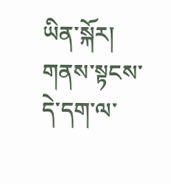ཡིན་སྐོར། གནས་སྟངས་དེ་དག་ལ་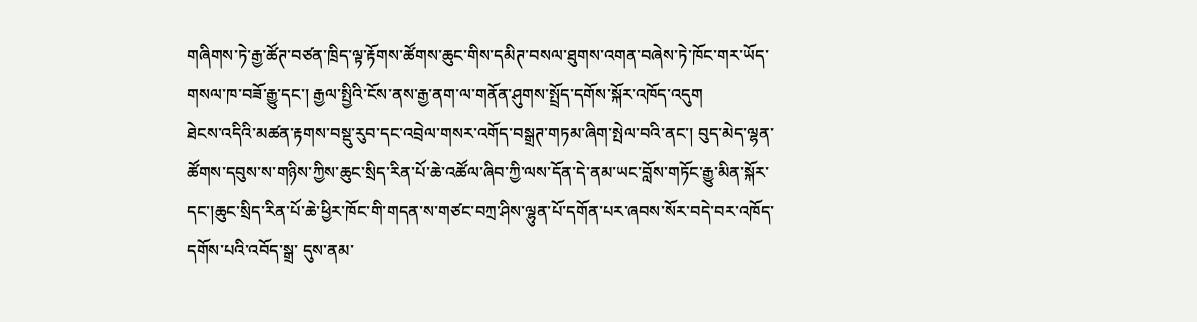གཞིགས་ཏེ་རྒྱ་ཚོཊ་བཙན་ཁྲིད་ལྟ་རྟོགས་ཚོགས་ཆུང་གིས་དམིཊ་བསལ་ཐུགས་འགན་བཞེས་ཏེ་ཁོང་གར་ཡོད་གསལ་ཁ་བཟོ་རྒྱུ་དང་། རྒྱལ་སྤྱིའི་ངོས་ནས་རྒྱ་ནག་ལ་གནོན་ཤུགས་སྤྲོད་དགོས་སྐོར་འཁོད་འདུག
ཐེངས་འདིའི་མཚན་རྟགས་བསྡུ་རུབ་དང་འབྲེལ་གསར་འགོད་བསྒྲཊ་གཏམ་ཞིག་སྤེལ་བའི་ནང་། བུད་མེད་ལྷན་ཚོགས་དབུས་ས་གཉིས་ཀྱིས་ཆུང་སྲིད་རིན་པོ་ཆེ་འཚོལ་ཞིབ་ཀྱི་ལས་དོན་དེ་ནམ་ཡང་བློས་གཏོང་རྒྱུ་མིན་སྐོར་དང་།ཆུང་སྲིད་རིན་པོ་ཆེ་ཕྱིར་ཁོང་གི་གདན་ས་གཙང་བཀྲ་ཤིས་ལྷུན་པོ་དགོན་པར་ཞབས་སོར་བདེ་བར་འཁོད་དགོས་པའི་འབོད་སྒྲ་ དུས་ནམ་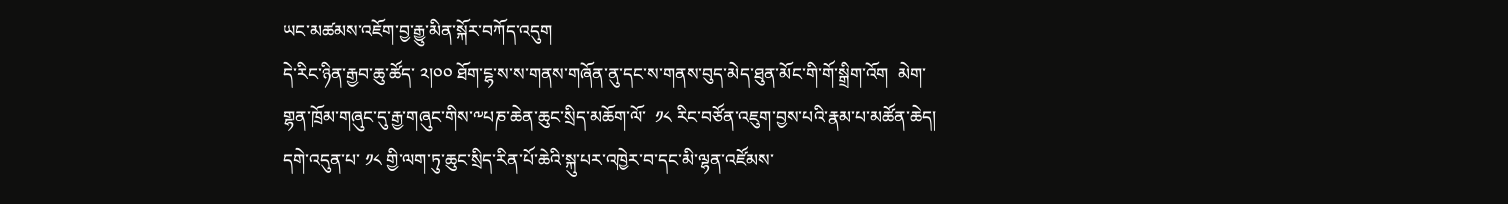ཡང་མཚམས་འཇོག་བྱ་རྒྱུ་མིན་སྐོར་བཀོད་འདུག
དེ་རིང་ཉིན་རྒྱབ་ཆུ་ཚོད་ ༢།༠༠ ཐོག་ངྷ་ས་ས་གནས་གཞོན་ནུ་དང་ས་གནས་བུད་མེད་ཐུན་མོང་གི་གོ་སྒྲིག་འོག  མེག་གྷན་ཁྲོམ་གཞུང་དུ་རྒྱ་གཞུང་གིས་༸པཎ་ཆེན་ཆུང་སྲིད་མཆོག་ལོ་  ༡༨ རིང་བཙོན་འཇུག་བྱས་པའི་རྣམ་པ་མཚོན་ཆེད། དགེ་འདུན་པ་ ༡༨ གྱི་ལག་ཏུ་ཆུང་སྲིད་རིན་པོ་ཆེའི་སྐུ་པར་འཁྱེར་བ་དང་མི་ལྷན་འཛོམས་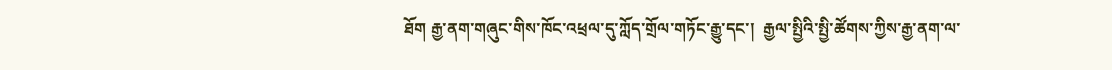ཐོག རྒྱ་ནག་གཞུང་གིས་ཁོང་འཕྲལ་དུ་ཀློད་གྲོལ་གཏོང་རྒྱུ་དང་།  རྒྱལ་སྤྱིའི་སྤྱི་ཚོགས་ཀྱིས་རྒྱ་ནག་ལ་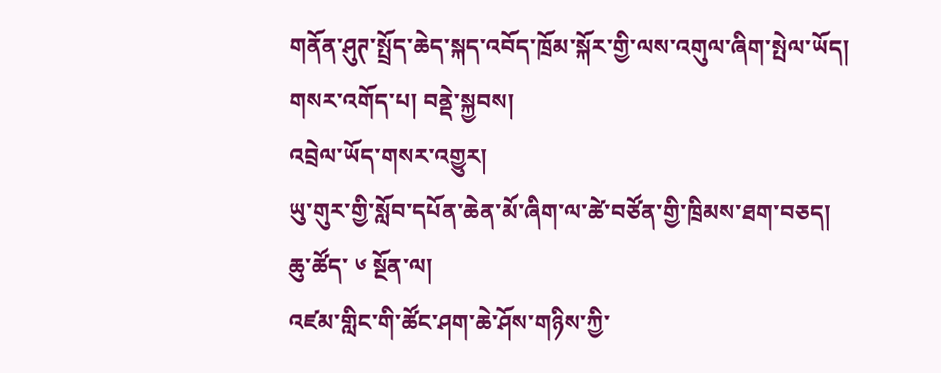གནོན་ཤུཊ་སྤྲོད་ཆེད་སྐད་འབོད་ཁྲོམ་སྐོར་གྱི་ལས་འགུལ་ཞིག་སྤེལ་ཡོད།
གསར་འགོད་པ། བནྡེ་སྐྱབས།
འབྲེལ་ཡོད་གསར་འགྱུར།
ཡུ་གུར་གྱི་སློབ་དཔོན་ཆེན་མོ་ཞིག་ལ་ཚེ་བཙོན་གྱི་ཁྲིམས་ཐག་བཅད།
ཆུ་ཚོད་ ༦ སྔོན་ལ།
འཛམ་གླིང་གི་ཚོང་ཤག་ཆེ་ཤོས་གཉིས་ཀྱི་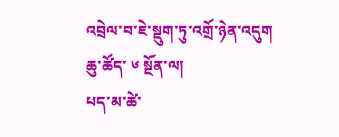འབྲེལ་བ་ཇེ་སྡུག་ཏུ་འགྲོ་ཉེན་འདུག
ཆུ་ཚོད་ ༦ སྔོན་ལ།
པད་མ་ཚེ་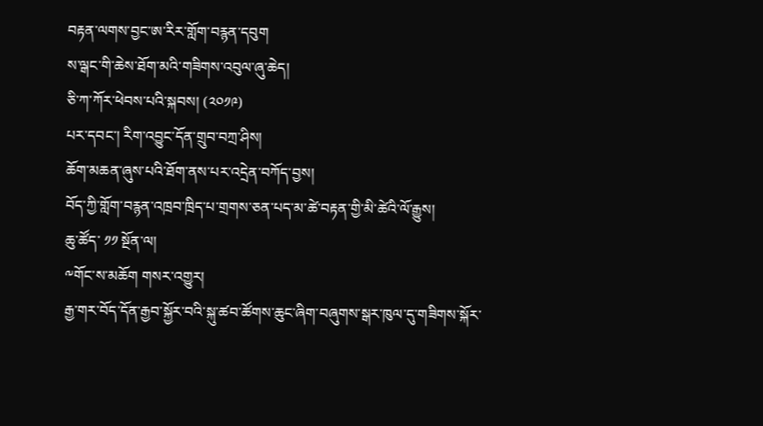བརྟན་ལགས་བྱང་ཨ་རིར་གློག་བརྙན་དབུག
ས་ལྒང་གི་ཆེས་ཐོག་མའི་གཟིགས་འབུལ་ཞུ་ཆེད།
ཅི་ཀ་ཀོར་ཕེབས་པའི་སྐབས། (༢༠༡༩)
པར་དབང་། རིག་འབྱུང་དོན་གྲུབ་བཀྲ་ཤིས།
ཆོག་མཆན་ཞུས་པའི་ཐོག་ནས་པར་འདྲེན་བཀོད་བྱས།
བོད་ཀྱི་གློག་བརྙན་འཁྲབ་ཁྲིད་པ་གྲགས་ཅན་པད་མ་ཚེ་བརྟན་གྱི་མི་ཚེའི་ལོ་རྒྱུས།
ཆུ་ཚོད་ ༡༡ སྔོན་ལ།
༸གོང་ས་མཆོག གསར་འགྱུར།
རྒྱ་གར་བོད་དོན་རྒྱབ་སྐྱོར་བའི་སྐུ་ཚབ་ཚོགས་ཆུང་ཞིག་བཞུགས་སྒར་ཁུལ་དུ་གཟིགས་སྐོར་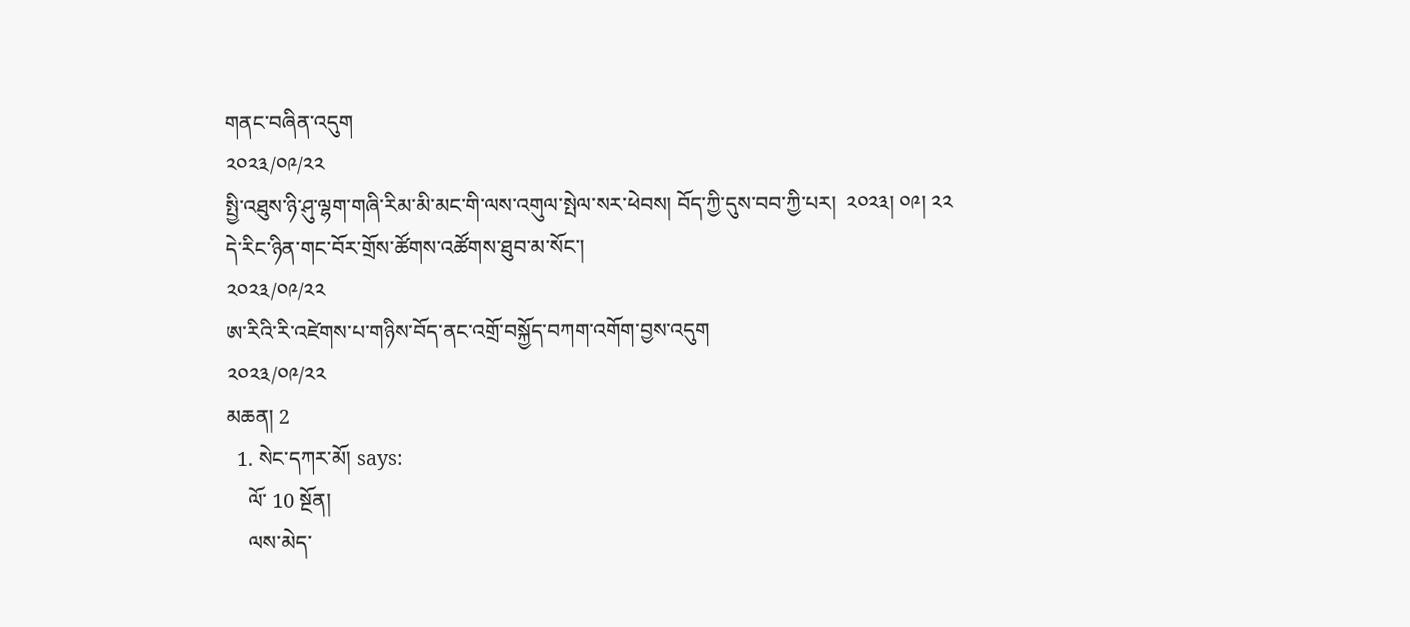གནང་བཞིན་འདུག
༢༠༢༣/༠༩/༢༢
སྤྱི་འཐུས་ཉི་ཤུ་ལྷག་གཞི་རིམ་མི་མང་གི་ལས་འགུལ་སྤེལ་སར་ཕེབས། བོད་ཀྱི་དུས་བབ་ཀྱི་པར།  ༢༠༢༣། ༠༩། ༢༢
དེ་རིང་ཉིན་གང་བོར་གྲོས་ཚོགས་འཚོགས་ཐུབ་མ་སོང་།
༢༠༢༣/༠༩/༢༢
ཨ་རིའི་རི་འཛེགས་པ་གཉིས་བོད་ནང་འགྲོ་བསྐྱོད་བཀག་འགོག་བྱས་འདུག
༢༠༢༣/༠༩/༢༢
མཆན། 2
  1. སེང་དཀར་མོ། says:
    ལོ་ 10 སྔོན།
    ལས་མེད་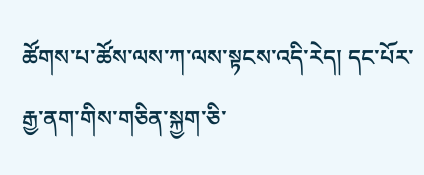ཚོགས་པ་ཚོས་ལས་ཀ་ལས་སྟངས་འདི་རེད། དང་པོར་རྒྱ་ནག་གིས་གཅིན་སྐྱག་ཅི་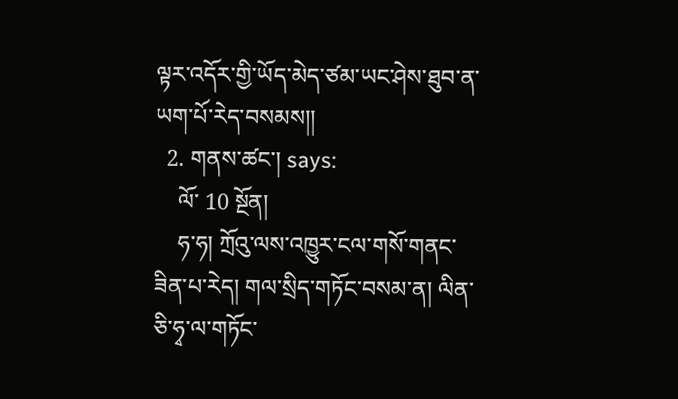ལྟར་འདོར་གྱི་ཡོད་མེད་ཙམ་ཡང་ཤེས་ཐུབ་ན་ཡག་པོ་རེད་བསམས།།
  2. གནས་ཚང་། says:
    ལོ་ 10 སྔོན།
    ཧ་ཧ། ཀྲོའུ་ལས་འཁྱུར་ངལ་གསོ་གནང་ཟིན་པ་རེད། གལ་སྲིད་གཏོང་བསམ་ན། ལིན་ཅི་ཧྭ་ལ་གཏོང་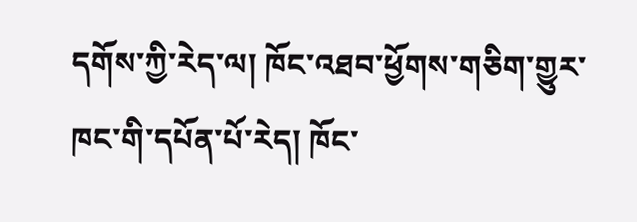དགོས་ཀྱི་རེད་ལ། ཁོང་འཐབ་ཕྱོགས་གཅིག་གྱུར་ཁང་གི་དཔོན་པོ་རེད། ཁོང་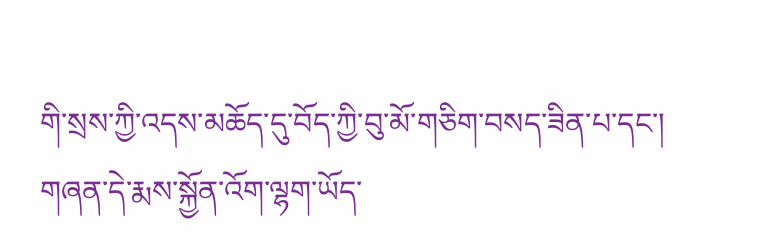གི་སྲས་ཀྱི་འདས་མཆོད་དུ་བོད་ཀྱི་བུ་མོ་གཅིག་བསད་ཟིན་པ་དང་། གཞན་དེ་རྨས་སྐྱོན་འོག་ལྷག་ཡོད་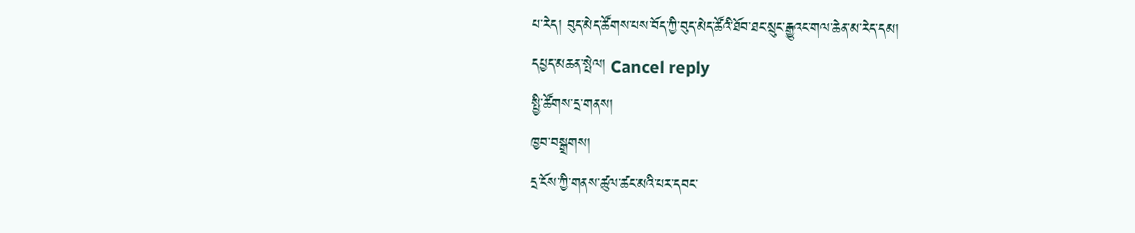པ་རེད། བུད་མེད་ཚོགས་པས་བོད་ཀྱི་བུད་མེད་ཚོའི་ཐོབ་ཐང་སྲུང་རྒྱུའང་གལ་ཆེན་མ་རེད་དམ།
དཔྱད་མཆན་སྤེལ། Cancel reply
སྤྱི་ཚོགས་དྲ་གནས།
ཁྱབ་བསྒྲགས།
དྲ་ངོས་ཀྱི་གནས་ཚུལ་ཚང་མའི་པར་དབང་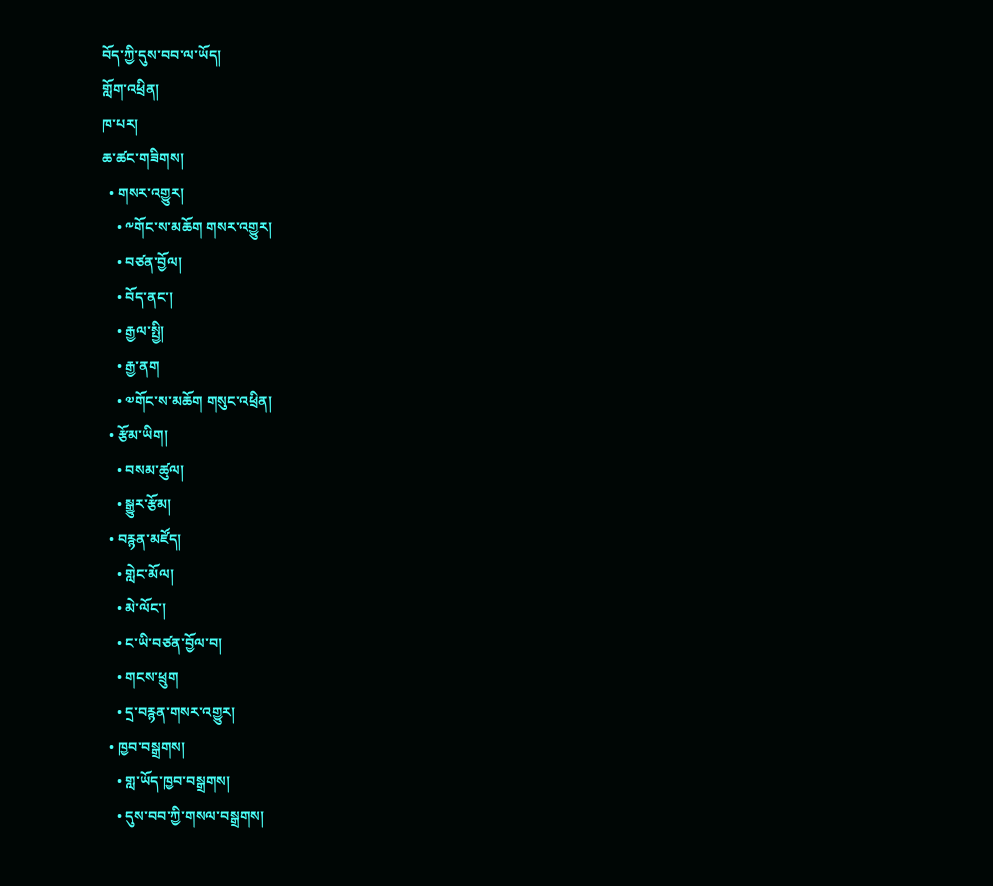བོད་ཀྱི་དུས་བབ་ལ་ཡོད།
གློག་འཕྲིན།
ཁ་པར།
ཆ་ཚང་གཟིགས།
  • གསར་འགྱུར།
    • ༸གོང་ས་མཆོག གསར་འགྱུར།
    • བཙན་བྱོལ།
    • བོད་ནང་།
    • རྒྱལ་སྤྱི།
    • རྒྱ་ནག
    • ༧གོང་ས་མཆོག གསུང་འཕྲིན།
  • རྩོམ་ཡིག།
    • བསམ་ཚུལ།
    • སྒྱུར་རྩོམ།
  • བརྙན་མཛོད།
    • གླེང་མོལ།
    • མེ་ལོང་།
    • ང་ཡི་བཙན་བྱོལ་བ།
    • གངས་ཕྲུག
    • དྲ་བརྙན་གསར་འགྱུར།
  • ཁྱབ་བསྒྲགས།
    • གླ་ཡོད་ཁྱབ་བསྒྲགས།
    • དུས་བབ་ཀྱི་གསལ་བསྒྲགས།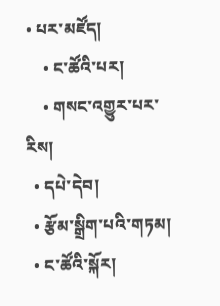• པར་མཛོད།
    • ང་ཚོའི་པར།
    • གསང་འགྱུར་པར་རིས།
  • དཔེ་དེབ།
  • རྩོམ་སྒྲིག་པའི་གཏམ།
  • ང་ཚོའི་སྐོར།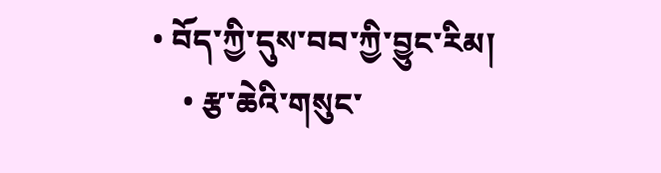• བོད་ཀྱི་དུས་བབ་ཀྱི་བྱུང་རིམ།
    • རྩ་ཆེའི་གསུང་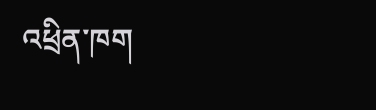འཕྲིན་ཁག